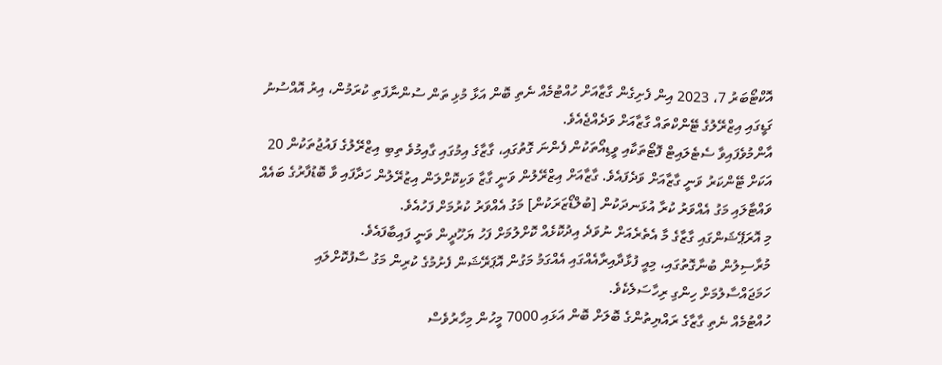އޮކްޓޯބަރު 7، 2023 އިން ފެށިގެން ގާޒާއަށް ހުއްޓުމެއް ނެތި ބޮން އަޅާ މުޅި ތަން ސުންނާފަތި ކުރަމުން، އިރު އޮއްސުނު ގަޑީގައި އިޒްރޭލުގެ ޓޭންކްތައް ގާޒާއަށް ވަދެއްޖެއެވެ.
އާންމުވެފައިވާ ސެޓެލައިޓް ފޮޓޯތަކާއި ވީޑިއޯތަކުން ފެންނަ ގޮތުގައި، ގާޒާގެ އިމުގައި ގާއިމުވެ ތިބި އިޒްރޭލުގެ ފައުޖުތަކުން 20 އަކަށް ޓޭންކަރު ވަނީ ގާޒާއަށް ވަދެފައެވެ. ގާޒާއަށް އިޒްރޭލުން ވަނީ ގާޒާ ވަކިކޮށްލަން އިޒުރޭލުން ހަދާފައި ވާ ބޮޑުފާރުގެ ބައެއް ވައްޓާލައި މަގު އެއްވަރު ކުރާ އުޅަނދަކުން [ބުލްޑޯޒަރަކުން] މަގު އެއްވަރު ކުރުމަށް ފަހުއެވެ.
މި އޮރަޕޭޝަންގައި ގާޒާގެ މާ އެތެރެއަށް ނުވަދެ އިދުކޮޅެއް ކޮށްލުމަށް ފަހު ޔަހޫދީން ވަނީ ފައިބާފައެވެ.
މުރާސިލުން ބުނާގޮތުގައި، މިއީ ފުޅާދާއިރާއެއްގައި އެއްގަމު މަގުން އޮޕަރޭޝަން ފެށުމުގެ ކުރިން މަގު ސާފުކޮށްލައި ހަމަޖައްސާލުމަށް ހިންގި ރިހާސަލެކެވެ.
ހުއްޓުމެއް ނެތި ގާޒާގެ ރައްޔިތުންގެ ބޮލަށް ބޮން އަޅައި 7000 މީހުން މިހާރުވެސް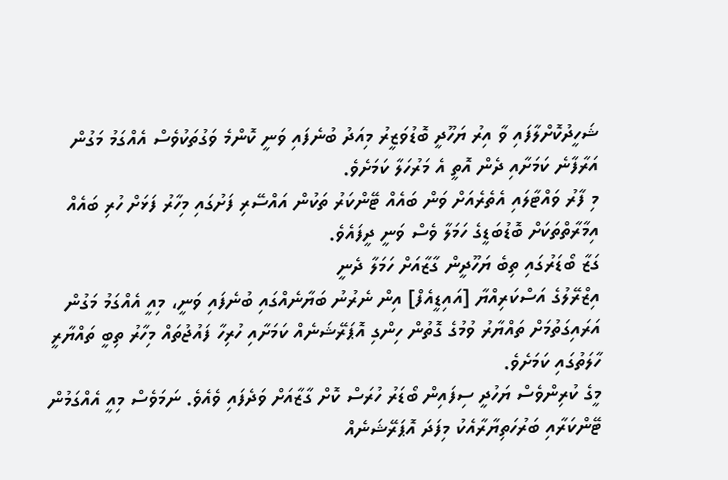ޝަހީދުކޮށްލާފައި ވާ އިރު ޔަހޫދީ ބޮޑުވަޒީރު މިއަދު ބުނެފައި ވަނީ ކޮންމެ ވަގުތަކުވެސް އެއްގަމު މަގުން އަރާފާނެ ކަމަށާއި ދެން އޮތީ އެ މަރުހަލާ ކަމަށެވެ.
މި ފާރު ވައްޓާލައި އެތެރެއަށް ވަން ބައެއް ޓޭންކަރު ތަކުން އައްސޭރި ފަށުގައި މިހާރު ފަޅަށް ހުރި ބައެއް އިމާރާތްތަކަށް ބޮޑުބަޑީގެ ހަމަލާ ވެސް ވަނީ ދީފައެވެ.
ގަޒާ ބޯޑަރުގައި ތިބެ ޔަހޫދީން ގާޒާއަށް ހަމަލާ ދެނީ
އިޒްރޭލުގެ އަސްކަރިއްޔާ [އައިޑީއެފް] އިން ނެރުނު ބަޔާނެއްގައި ބުނެފައި ވަނީ، މިއީ އެއްގަމު މަގުން އަރައިގަތުމަށް ތައްޔާރު ވުމުގެ ގޮތުން ހިންގި އޮޕަރޭޝަނެއް ކަމަށާއި ހުރިހާ ފައުޖުތައް މިހާރު ތިބީ ތައްޔާރީ ހާލަތުގައި ކަމަށެވެ.
މީގެ ކުރިންވެސް ޔަހުދީ ސިފައިން ބޯޑަރު ހުރަސް ކޮށް ގާޒާއަށް ވަދެފައި ވެއެވެ. ނަމަވެސް މިއީ އެއްގަމުން ޓޭންކަރާއި ބަރުހަތިޔާރާއެކު މިފަދަ އޮޕަރޭޝަނެއް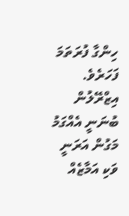ހިންގާ ފުރަތަމަ ފަހަރެވެ.
އިޒްރޭލުން ބުނަނީ އެއްގަމު މަގުން އަރަނީ ވަކި އަމާޒެއް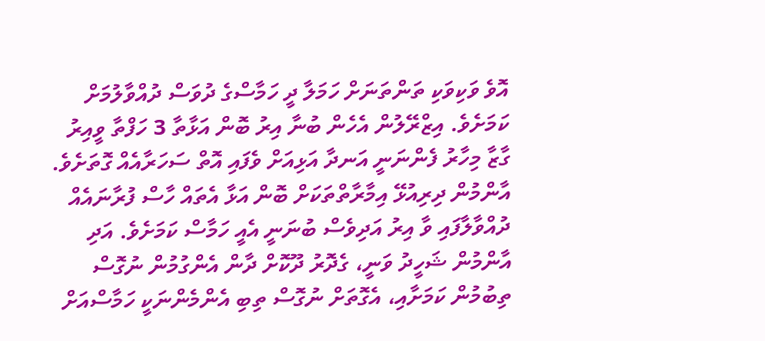އޮވެ ވަކިވަކި ތަންތަނަށް ހަމަލާ ދީ ހަމާސްގެ ދުވަސް ދުއްވާލުމަށް ކަމަށެވެ. އިޒްރޭލުން އެހެން ބުނާ އިރު ބޮން އަޅާތާ 3 ހަފްތާ ވީއިރު ގާޒާ މިހާރު ފެންނަނީ އަނދާ އަޅިއަށް ވެފައި އޮތް ސަހަރާއެއް ގޮތަށެވެ. އާންމުން ދިރިއުޅޭ އިމާރާތްތަކަށް ބޮން އަޅާ އެތައް ހާސް ފުރާނައެއް ދުއްވާލާފައި ވާ އިރު އަދިވެސް ބުނަނީ އެއީ ހަމާސް ކަމަށެވެ. އަދި އާންމުން ޝަހީދު ވަނީ، ގެދޮރު ދޫކޮށް ދާން އެންގުމުން ނުގޮސް ތިބުމުން ކަމަށާއި، އެގޮތަށް ނުގޮސް ތިބި އެންމެންނަކީ ހަމާސްއަށް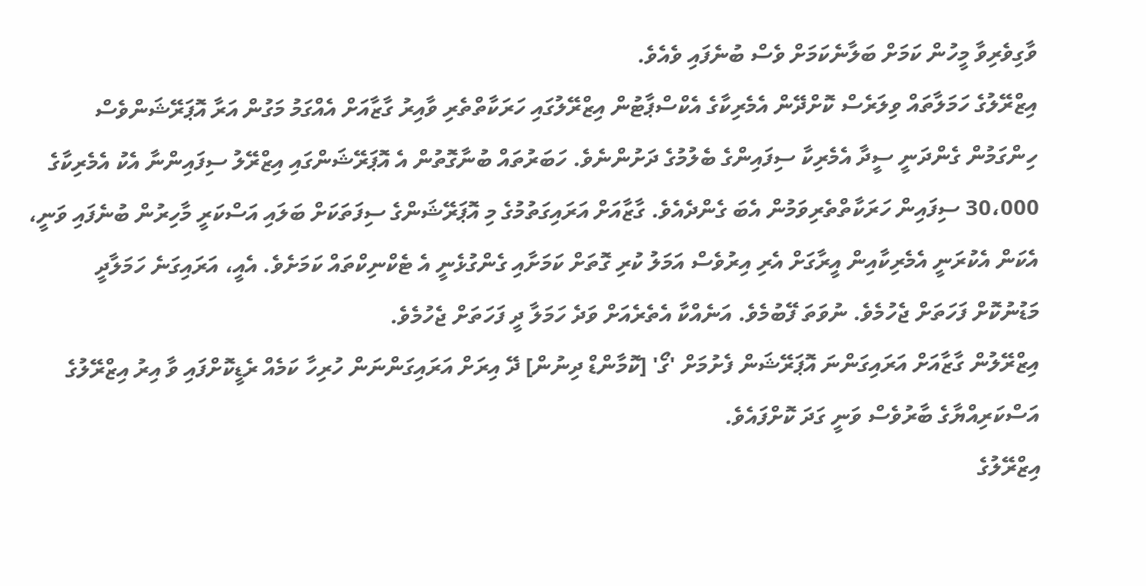ވާގިވެރިވާ މީހުން ކަމަށް ބަލާނެކަމަށް ވެސް ބުނެފައި ވެއެވެ.
އިޒްރޭލުގެ ހަމަލާތައް ވިލަރެސް ކޮށްދޭން އެމެރިކާގެ އެކްސްޕާޓުން އިޒްރޭލުގައި ހަރަކާތްތެރި ވާއިރު ގާޒާއަށް އެއްގަމު މަގުން އަރާ އޮޕަރޭޝަންވެސް ހިންގަމުން ގެންދަނީ ސީދާ އެމެރިކާ ސިފައިންގެ ބެލުމުގެ ދަށުންނެވެ. ހަބަރުތައް ބުނާގޮތުން އެ އޮޕަރޭޝަންގައި އިޒްރޭލު ސިފައިންނާ އެކު އެމެރިކާގެ 30،000 ސިފައިން ހަރަކާތްތެރިވަމުން އެބަ ގެންދެއެވެ. ގާޒާއަށް އަރައިގަތުމުގެ މި އޮޕަރޭޝަންގެ ސިފަތަކަށް ބަލައި އަސްކަރީ މާހިރުން ބުނެފައި ވަނީ، އެކަން އެކުރަނީ އެމެރިކާއިން އީރާގަށް އެރި އިރުވެސް އަމަލު ކުރި ގޮތަށް ކަމަށާއި ގެންގުޅެނީ އެ ޓެކްނިކްތައް ކަމަށެވެ. އެއީ، އަރައިގަނެ ހަމަލާދީ މަޑުނުކޮށް ފަހަތަށް ޖެހުމެވެ. ނުވަތަ ފޭބުމެވެ. އަނެއްކާ އެތެރެއަށް ވަދެ ހަމަލާ ދީ ފަހަތަށް ޖެހުމެވެ.
އިޒްރޭލުން ގާޒާއަށް އަރައިގަންނަ އޮޕަރޭޝަން ފެށުމަށް 'ގޯ' [ކޮމާންޑް ދިނުން] ދޭ އިރަށް އަރައިގަންނަން ހުރިހާ ކަމެއް ރެޑީކޮށްފައި ވާ އިރު އިޒްރޭލުގެ އަސްކަރިއްޔާގެ ބާރުވެސް ވަނީ ގަދަ ކޮށްފައެވެ.
އިޒްރޭލުގެ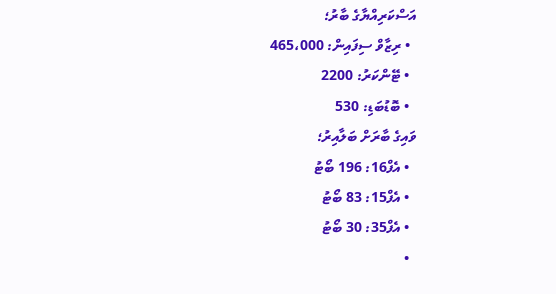އަސްކަރިއްޔާގެ ބާރު؛
  • ރިޒާވް ސިފައިން: 465،000
  • ޓޭންކަރު: 2200
  • ބޮޑުބަޑި: 530
ވައިގެ ބާރަށް ބަލާއިރު؛
  • އެފް16: 196 ބޯޓު
  • އެފް15: 83 ބޯޓު
  • އެފް35: 30 ބޯޓު
  •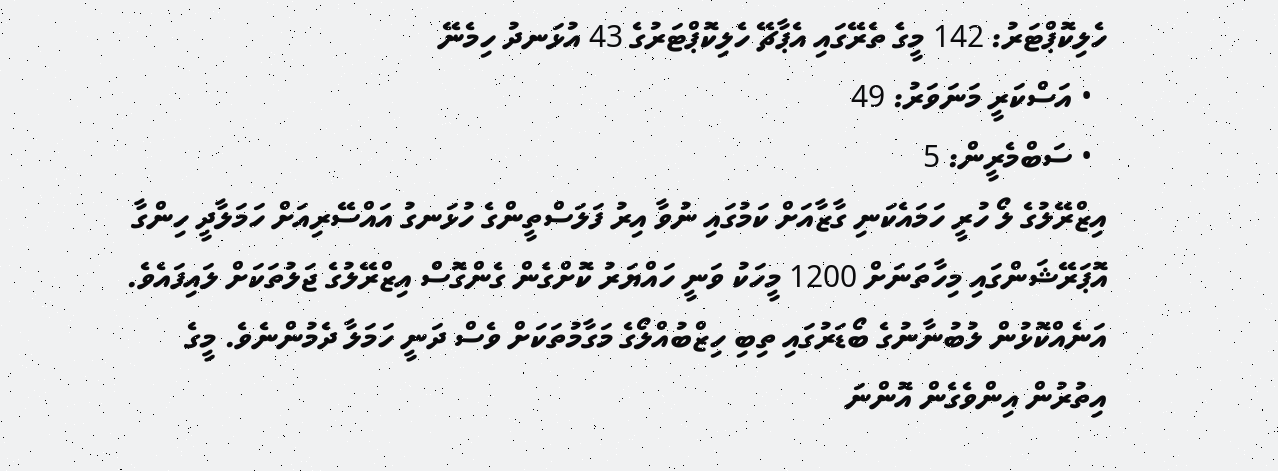ހެލިކޮޕްޓަރު: 142 މީގެ ތެރޭގައި އެޕާޗޭ ހެލިކޮޕްޓަރުގެ 43 އުޅަނދު ހިމެނޭ
  • އަސްކަރީ މަނަވަރު: 49
  • ސަބްމެރީން: 5
އިޒްރޭލުގެ ލޯ ހުރީ ހަމައެކަނި ގާޒާއަށް ކަމުގައި ނުވާ އިރު ފަލަސްތީންގެ ހުޅަނގު އައްސޭރިއަށް ހަމަލާދީ ހިންގާ އޮޕަރޭޝަންގައި މިހާތަނަށް 1200 މީހަކު ވަނީ ހައްޔަރު ކޮށްގެން ގެންގޮސް އިޒްރޭލުގެ ޖަލުތަކަށް ލައިފައެވެ.
އަނެއްކޮޅުން ލުބުނާނުގެ ބޯޑަރުގައި ތިބި ހިޒްބުއްލޯގެ މަގާމުތަކަށް ވެސް ދަނީ ހަމަލާ ދެމުންނެވެ. މީގެ އިތުރުން އިންވެގެން އޮންނަ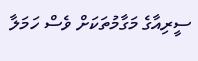ސީރިއާގެ މަގާމުތަކަށް ވެސް ހަމަލާ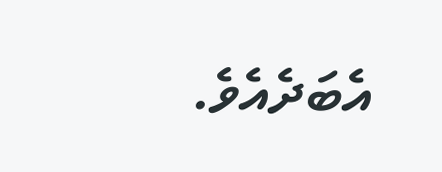އެބަދެއެވެ.